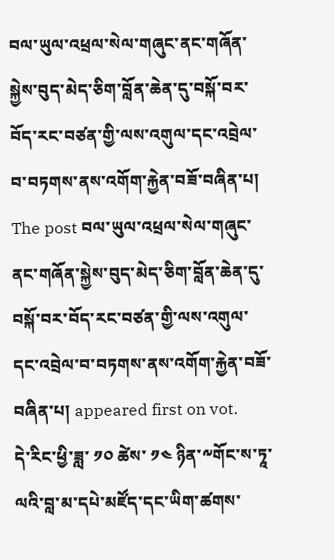བལ་ཡུལ་འཕྲལ་སེལ་གཞུང་ནང་གཞོན་སྐྱེས་བུད་མེད་ཅིག་བློན་ཆེན་དུ་བསྐོ་བར་བོད་རང་བཙན་གྱི་ལས་འགུལ་དང་འབྲེལ་བ་བཏགས་ནས་འགོག་རྐྱེན་བཟོ་བཞིན་པ། The post བལ་ཡུལ་འཕྲལ་སེལ་གཞུང་ནང་གཞོན་སྐྱེས་བུད་མེད་ཅིག་བློན་ཆེན་དུ་བསྐོ་བར་བོད་རང་བཙན་གྱི་ལས་འགུལ་དང་འབྲེལ་བ་བཏགས་ནས་འགོག་རྐྱེན་བཟོ་བཞིན་པ། appeared first on vot.
དེ་རིང་ཕྱི་ཟླ་ ༡༠ ཚེས་ ༡༤ ཉིན་༸གོང་ས་ཏཱ་ལའི་བླ་མ་དཔེ་མཛོད་དང་ཡིག་ཚགས་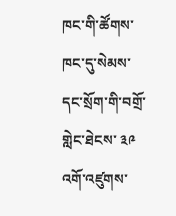ཁང་གི་ཚོགས་ཁང་དུ་སེམས་དང་སྲོག་གི་བགྲོ་གླེང་ཐེངས་ ༣༩ འགོ་འཛུགས་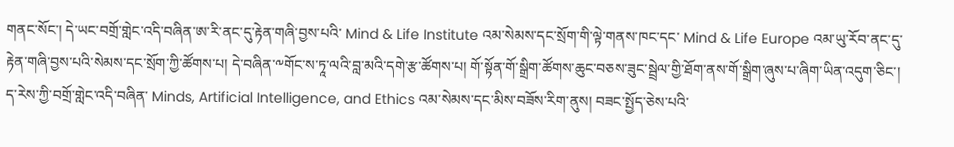གནང་སོང་། དེ་ཡང་བགྲོ་གླེང་འདི་བཞིན་ཨ་རི་ནང་དུ་རྟེན་གཞི་བྱས་པའི་ Mind & Life Institute འམ་སེམས་དང་སྲོག་གི་ལྟེ་གནས་ཁང་དང་ Mind & Life Europe འམ་ཡུ་རོབ་ནང་དུ་རྟེན་གཞི་བྱས་པའི་སེམས་དང་སྲོག་ཀྱི་ཚོགས་པ། དེ་བཞིན་༸གོང་ས་ཏཱ་ལའི་བླ་མའི་དགེ་རྩ་ཚོགས་པ། གོ་སྟོན་གོ་སྒྲིག་ཚོགས་ཆུང་བཅས་ཟུང་སྦྲེལ་གྱི་ཐོག་ནས་གོ་སྒྲིག་ཞུས་པ་ཞིག་ཡིན་འདུག་ཅིང་། ད་རེས་ཀྱི་བགྲོ་གླེང་འདི་བཞིན་ Minds, Artificial Intelligence, and Ethics འམ་སེམས་དང་མིས་བཟོས་རིག་ནུས། བཟང་སྤྱོད་ཅེས་པའི་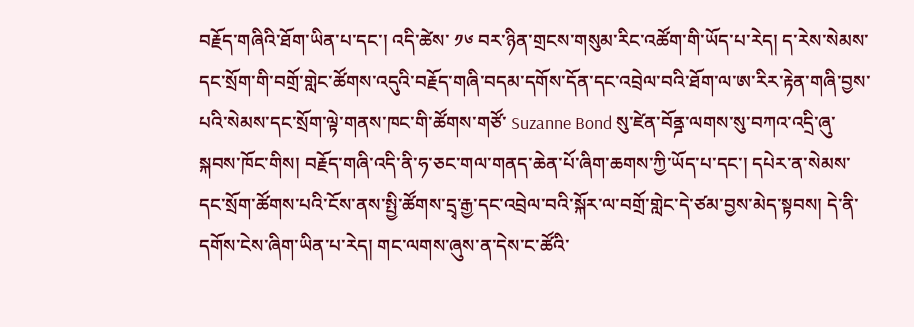བརྗོད་གཞིའི་ཐོག་ཡིན་པ་དང་། འདི་ཚེས་ ༡༦ བར་ཉིན་གྲངས་གསུམ་རིང་འཚོག་གི་ཡོད་པ་རེད། ད་རེས་སེམས་དང་སྲོག་གི་བགྲོ་གླེང་ཚོགས་འདུའི་བརྗོད་གཞི་བདམ་དགོས་དོན་དང་འབྲེལ་བའི་ཐོག་ལ་ཨ་རིར་རྟེན་གཞི་བྱས་པའི་སེམས་དང་སྲོག་ལྟེ་གནས་ཁང་གི་ཚོགས་གཙོ་ Suzanne Bond སུ་ཛེན་བོནྜ་ལགས་སུ་བཀའ་འདྲི་ཞུ་སྐབས་ཁོང་གིས། བརྗོད་གཞི་འདི་ནི་ཧ་ཅང་གལ་གནད་ཆེན་པོ་ཞིག་ཆགས་ཀྱི་ཡོད་པ་དང་། དཔེར་ན་སེམས་དང་སྲོག་ཚོགས་པའི་ངོས་ནས་སྤྱི་ཚོགས་དྲྭ་རྒྱ་དང་འབྲེལ་བའི་སྐོར་ལ་བགྲོ་གླེང་དེ་ཙམ་བྱས་མེད་སྟབས། དེ་ནི་དགོས་ངེས་ཞིག་ཡིན་པ་རེད། གང་ལགས་ཞུས་ན་དེས་ང་ཚོའི་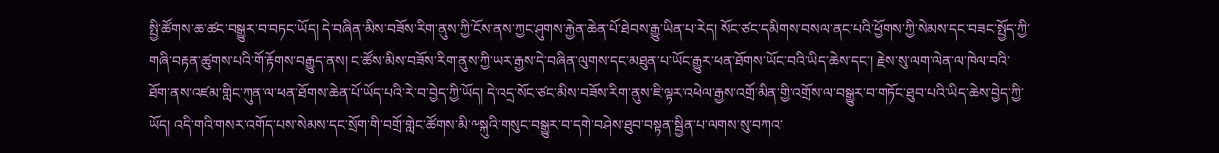སྤྱི་ཚོགས་ཆ་ཚང་བསྒྱུར་བ་བཏང་ཡོད། དེ་བཞིན་མིས་བཟོས་རིག་ནུས་ཀྱི་ངོས་ནས་ཀྱང་ཤུགས་རྐྱེན་ཆེན་པོ་ཐེབས་རྒྱུ་ཡིན་པ་རེད། སོང་ཙང་དམིགས་བསལ་ནང་པའི་ཕྱོགས་ཀྱི་སེམས་དང་བཟང་སྤྱོད་ཀྱི་གཞི་བརྟན་ཚུགས་པའི་གོ་རྟོགས་བརྒྱུད་ནས། ང་ཚོས་མིས་བཟོས་རིག་ནུས་ཀྱི་ཡར་རྒྱས་དེ་བཞིན་ལུགས་དང་མཐུན་པ་ཡོང་རྒྱུར་ཕན་ཐོགས་ཡོང་བའི་ཡིད་ཆེས་དང་། རྗེས་སུ་ལག་ལེན་ལ་ཁེལ་བའི་ཐོག་ནས་འཛམ་གླིང་ཀུན་ལ་ཕན་ཐོགས་ཆེན་པོ་ཡོད་པའི་རེ་བ་བྱེད་ཀྱི་ཡོད། དེ་འདྲ་སོང་ཙང་མིས་བཟོས་རིག་ནུས་ཇི་ལྟར་འཕེལ་རྒྱས་འགྲོ་མིན་གྱི་འགྲོས་ལ་བསྒྱུར་བ་གཏོང་ཐུབ་པའི་ཡིད་ཆེས་བྱེད་ཀྱི་ཡོད། འདི་གའི་གསར་འགོད་པས་སེམས་དང་སྲོག་གི་བགྲོ་གླེང་ཚོགས་མི་༸སྐུའི་གསུང་བསྒྱུར་བ་དགེ་བཤེས་ཐུབ་བསྟན་སྦྱིན་པ་ལགས་སུ་བཀའ་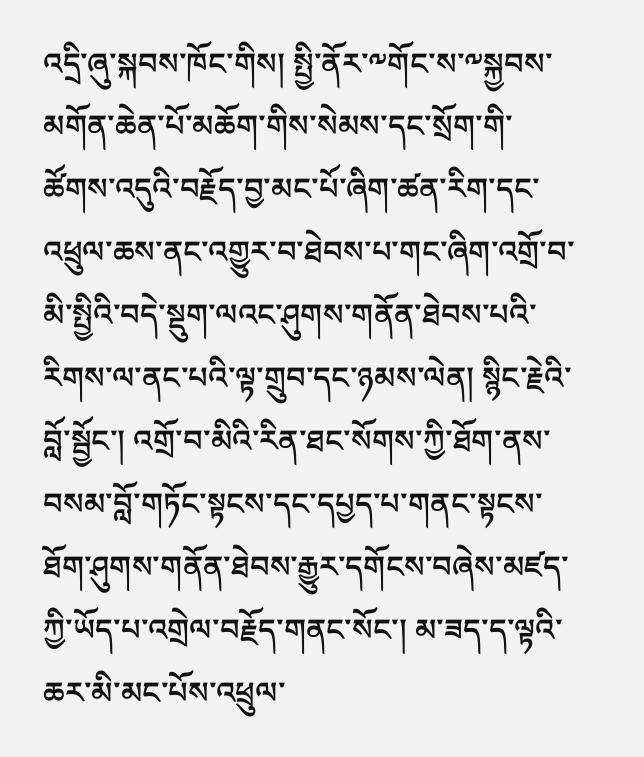འདྲི་ཞུ་སྐབས་ཁོང་གིས། སྤྱི་ནོར་༸གོང་ས་༸སྐྱབས་མགོན་ཆེན་པོ་མཆོག་གིས་སེམས་དང་སྲོག་གི་ཚོགས་འདུའི་བརྗོད་བྱ་མང་པོ་ཞིག་ཚན་རིག་དང་འཕྲུལ་ཆས་ནང་འགྱུར་བ་ཐེབས་པ་གང་ཞིག་འགྲོ་བ་མི་སྤྱིའི་བདེ་སྡུག་ལའང་ཤུགས་གནོན་ཐེབས་པའི་རིགས་ལ་ནང་པའི་ལྟ་གྲུབ་དང་ཉམས་ལེན། སྙིང་རྗེའི་བློ་སྦྱོང་། འགྲོ་བ་མིའི་རིན་ཐང་སོགས་ཀྱི་ཐོག་ནས་བསམ་བློ་གཏོང་སྟངས་དང་དཔྱད་པ་གནང་སྟངས་ཐོག་ཤུགས་གནོན་ཐེབས་རྒྱུར་དགོངས་བཞེས་མཛད་ཀྱི་ཡོད་པ་འགྲེལ་བརྗོད་གནང་སོང་། མ་ཟད་ད་ལྟའི་ཆར་མི་མང་པོས་འཕྲུལ་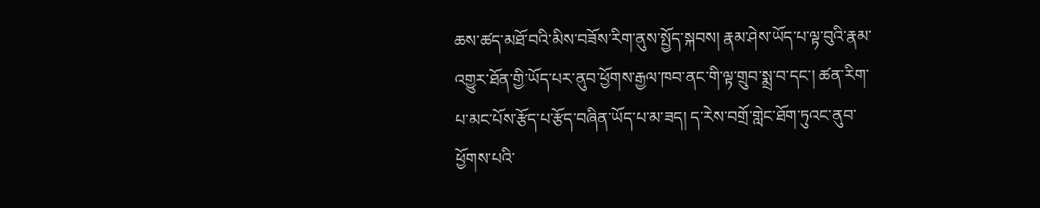ཆས་ཚད་མཐོ་བའི་མིས་བཟོས་རིག་ནུས་སྤྱོད་སྐབས། རྣམ་ཤེས་ཡོད་པ་ལྟ་བུའི་རྣམ་འགྱུར་ཐོན་གྱི་ཡོད་པར་ནུབ་ཕྱོགས་རྒྱལ་ཁབ་ནང་གི་ལྟ་གྲུབ་སྨྲ་བ་དང་། ཚན་རིག་པ་མང་པོས་རྩོད་པ་རྩོད་བཞིན་ཡོད་པ་མ་ཟད། ད་རེས་བགྲོ་གླེང་ཐོག་ཏུའང་ནུབ་ཕྱོགས་པའི་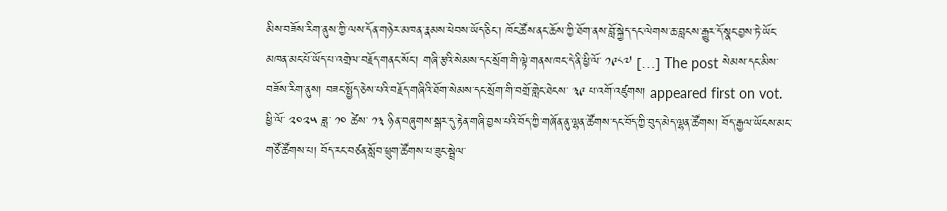མིས་བཟོས་རིག་ནུས་ཀྱི་ལས་དོན་གཉེར་མཁན་རྣམས་ཕེབས་ཡོད་ཅིང་། ཁོང་ཚོས་ནང་ཆོས་ཀྱི་ཐོག་ནས་བློ་སྐྱེད་དང་ལེགས་ཆ་བླངས་རྒྱུར་དོ་སྣང་བྱས་ཏེ་ཡོང་མཁན་མང་པོ་ཡོད་པ་འགྲེལ་བརྗོད་གནང་སོང་། གཞི་རྩའི་སེམས་དང་སྲོག་གི་ལྟེ་གནས་ཁང་དེ་ནི་ཕྱི་ལོ་ ༡༩༨༧ […] The post སེམས་དང་མིས་བཟོས་རིག་ནུས། བཟང་སྤྱོད་ཅེས་པའི་བརྗོད་གཞིའི་ཐོག་སེམས་དང་སྲོག་གི་བགྲོ་གླེང་ཐེངས་ ༣༩ པ་འགོ་འཛུགས། appeared first on vot.
ཕྱི་ལོ་ ༢༠༢༥ ཟླ་ ༡༠ ཚེས་ ༡༣ ཉིན་བཞུགས་སྒར་དུ་རྟེན་གཞི་བྱས་པའི་བོད་ཀྱི་གཞོན་ནུ་ལྷན་ཚོགས་དང་བོད་ཀྱི་བུད་མེད་ལྷན་ཚོགས། བོད་རྒྱལ་ཡོངས་མང་གཙོ་ཚོགས་པ། བོད་རང་བཙན་སློབ་ཕྲུག་ཚོགས་པ་ཟུང་སྦྲེལ་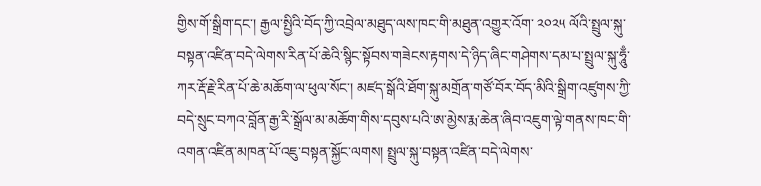གྱིས་གོ་སྒྲིག་དང་། རྒྱལ་སྤྱིའི་བོད་ཀྱི་འབྲེལ་མཐུད་ལས་ཁང་གི་མཐུན་འགྱུར་འོག་ ༢༠༢༥ ལོའི་སྤྲུལ་སྐུ་བསྟན་འཛིན་བདེ་ལེགས་རིན་པོ་ཆེའི་སྙིང་སྟོབས་གཟེངས་རྟགས་དེ་ཉིད་ཞིང་གཤེགས་དམ་པ་སྤྲུལ་སྐུ་ཧཱུྃ་ཀར་རྡོ་རྗེ་རིན་པོ་ཆེ་མཆོག་ལ་ཕུལ་སོང་། མཛད་སྒོའི་ཐོག་སྐུ་མགྲོན་གཙོ་བོར་བོད་མིའི་སྒྲིག་འཛུགས་ཀྱི་བདེ་སྲུང་བཀའ་བློན་རྒྱ་རི་སྒྲོལ་མ་མཆོག་གིས་དབུས་པའི་ཨ་མྱེས་རྨ་ཆེན་ཞིབ་འཇུག་ལྟེ་གནས་ཁང་གི་འགན་འཛིན་མཁན་པོ་འཇུ་བསྟན་སྐྱོང་ལགས། སྤྲུལ་སྐུ་བསྟན་འཛིན་བདེ་ལེགས་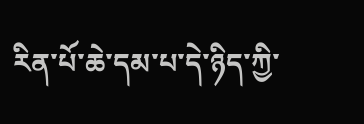རིན་པོ་ཆེ་དམ་པ་དེ་ཉིད་ཀྱི་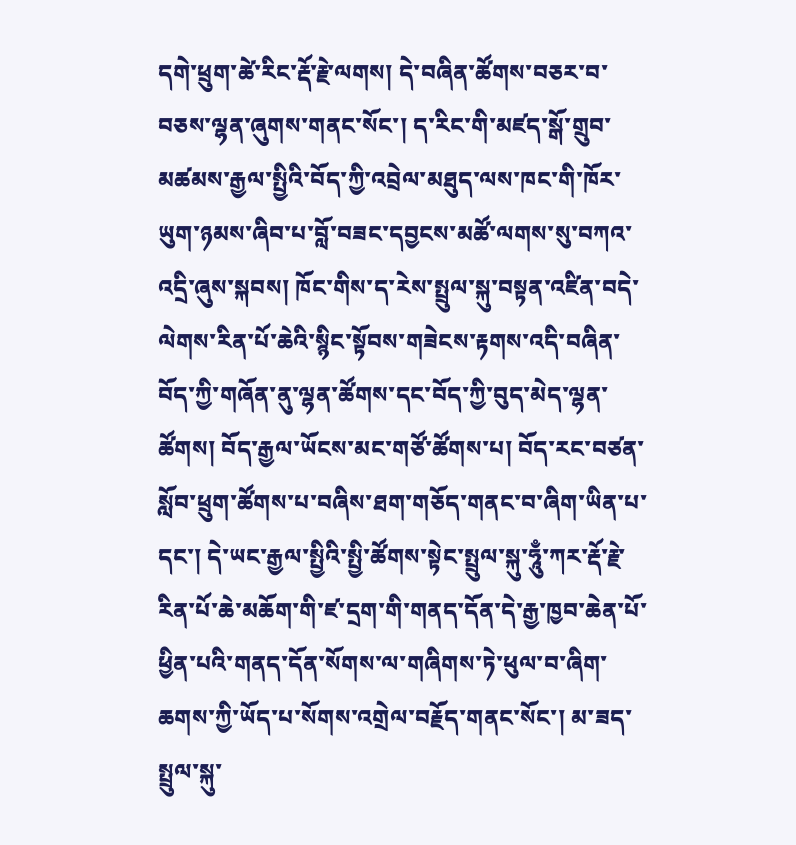དགེ་ཕྲུག་ཚེ་རིང་རྡོ་རྗེ་ལགས། དེ་བཞིན་ཚོགས་བཅར་བ་བཅས་ལྷན་ཞུགས་གནང་སོང་། ད་རིང་གི་མཛད་སྒོ་གྲུབ་མཚམས་རྒྱལ་སྤྱིའི་བོད་ཀྱི་འབྲེལ་མཐུད་ལས་ཁང་གི་ཁོར་ཡུག་ཉམས་ཞིབ་པ་བློ་བཟང་དབྱངས་མཚོ་ལགས་སུ་བཀའ་འདྲི་ཞུས་སྐབས། ཁོང་གིས་ད་རེས་སྤྲུལ་སྐུ་བསྟན་འཛིན་བདེ་ལེགས་རིན་པོ་ཆེའི་སྙིང་སྟོབས་གཟེངས་རྟགས་འདི་བཞིན་བོད་ཀྱི་གཞོན་ནུ་ལྷན་ཚོགས་དང་བོད་ཀྱི་བུད་མེད་ལྷན་ཚོགས། བོད་རྒྱལ་ཡོངས་མང་གཙོ་ཚོགས་པ། བོད་རང་བཙན་སློབ་ཕྲུག་ཚོགས་པ་བཞིས་ཐག་གཅོད་གནང་བ་ཞིག་ཡིན་པ་དང་། དེ་ཡང་རྒྱལ་སྤྱིའི་སྤྱི་ཚོགས་སྟེང་སྤྲུལ་སྐུ་ཧཱུྃ་ཀར་རྡོ་རྗེ་རིན་པོ་ཆེ་མཆོག་གི་ཛ་དྲག་གི་གནད་དོན་དེ་རྒྱ་ཁྱབ་ཆེན་པོ་ཕྱིན་པའི་གནད་དོན་སོགས་ལ་གཞིགས་ཏེ་ཕུལ་བ་ཞིག་ཆགས་ཀྱི་ཡོད་པ་སོགས་འགྲེལ་བརྗོད་གནང་སོང་། མ་ཟད་སྤྲུལ་སྐུ་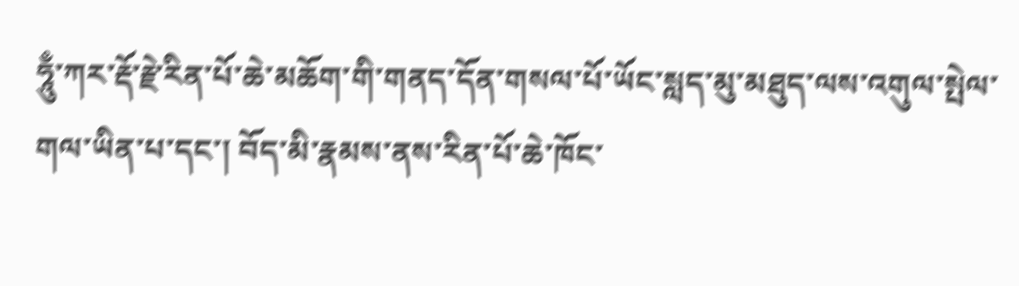ཧཱུྃ་ཀར་རྡོ་རྗེ་རིན་པོ་ཆེ་མཆོག་གི་གནད་དོན་གསལ་པོ་ཡོང་སླད་མུ་མཐུད་ལས་འགུལ་སྤེལ་གལ་ཡིན་པ་དང་། བོད་མི་རྣམས་ནས་རིན་པོ་ཆེ་ཁོང་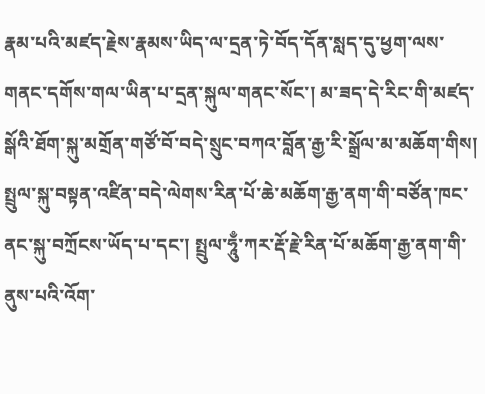རྣམ་པའི་མཛད་རྗེས་རྣམས་ཡིད་ལ་དྲན་ཏེ་བོད་དོན་སླད་དུ་ཕྱག་ལས་གནང་དགོས་གལ་ཡིན་པ་དྲན་སྐུལ་གནང་སོང་། མ་ཟད་དེ་རིང་གི་མཛད་སྒོའི་ཐོག་སྐུ་མགྲོན་གཙོ་བོ་བདེ་སྲུང་བཀའ་བློན་རྒྱ་རི་སྒྲོལ་མ་མཆོག་གིས། སྤྲུལ་སྐུ་བསྟན་འཛིན་བདེ་ལེགས་རིན་པོ་ཆེ་མཆོག་རྒྱ་ནག་གི་བཙོན་ཁང་ནང་སྐུ་བཀྲོངས་ཡོད་པ་དང་། སྤྲུལ་ཧཱུྃ་ཀར་རྡོ་རྗེ་རིན་པོ་མཆོག་རྒྱ་ནག་གི་ནུས་པའི་འོག་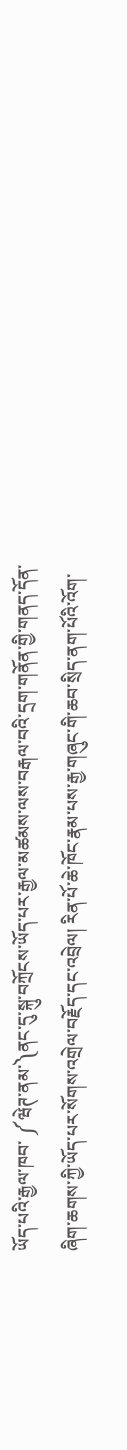ཡོད་པའི་རྒྱལ་ཁབ་ ༼ཝེཊ་ནམ་༽ནང་དུ་སྐུ་བཀྲོངས་ཡོད་པར་རྒྱལ་མཚམས་ལས་བརྒལ་བའི་དྲག་གནོན་གྱི་གནད་དོན་ཞིག་ཆགས་ཀྱི་ཡོད་པར་སོགས་འགྲེལ་བརྗོད་དང་འབྲེལ། རིན་པོ་ཆེ་ཁོང་རྣམ་པས་རྒྱ་གཞུང་གི་ཆབ་སྲིད་ནག་པོའི་འོག་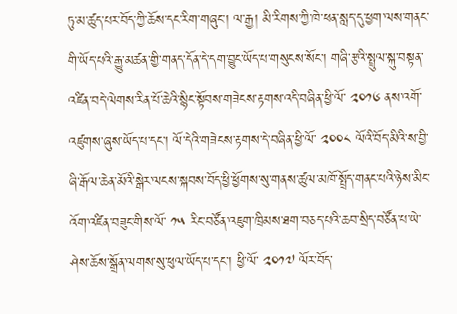ཏུ་མ་ཚུད་པར་བོད་ཀྱི་ཆོས་དང་རིག་གཞུང་། ལ་རྒྱ། མི་རིགས་ཀྱི་ཁེ་ཕན་སླད་དུ་ཕྱག་ལས་གནང་གི་ཡོད་པའི་རྒྱུ་མཚན་གྱི་གནད་དོན་དེ་དག་བྱུང་ཡོད་པ་གསུངས་སོང་། གཞི་རྩའི་སྤྲུལ་སྐུ་བསྟན་འཛིན་བདེ་ལེགས་རིན་པོ་ཆེའི་སྙིང་སྟོབས་གཟེངས་རྟགས་འདི་བཞིན་ཕྱི་ལོ་ ༢༠༡༦ ནས་འགོ་འཛུགས་ཞུས་ཡོད་པ་དང་། ལོ་དེའི་གཟེངས་རྟགས་དེ་བཞིན་ཕྱི་ལོ་ ༢༠༠༨ ལོའི་བོད་མིའི་ས་བྱི་ཞི་རྒོལ་ཆེན་མོའི་སྒེར་ལངས་སྐབས་བོད་ཕྱི་ཕྱོགས་སུ་གནས་ཚུལ་མཁོ་སྤྲོད་གནང་པའི་ཉེས་མིང་འོག་འཛིན་བཟུང་གིས་ལོ་ ༡༥ རིང་བཙོན་འཇུག་ཁྲིམས་ཐག་བཅད་པའི་ཆབ་སྲིད་བཙོན་པ་ཡེ་ཤེས་ཆོས་སྒྲོན་ལགས་སུ་ཕུལ་ཡོད་པ་དང་། ཕྱི་ལོ་ ༢༠༡༧ ལོར་བོད་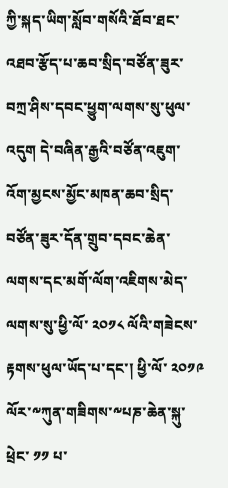ཀྱི་སྐད་ཡིག་སློབ་གསོའི་ཐོབ་ཐང་འཐབ་རྩོད་པ་ཆབ་སྲིད་བཙོན་ཟུར་བཀྲ་ཤིས་དབང་ཕྱུག་ལགས་སུ་ཕུལ་འདུག དེ་བཞིན་རྒྱའི་བཙོན་འཇུག་འོག་མྱངས་མྱོང་མཁན་ཆབ་སྲིད་བཙོན་ཟུར་དོན་གྲུབ་དབང་ཆེན་ལགས་དང་མགོ་ལོག་འཇིགས་མེད་ལགས་སུ་ཕྱི་ལོ་ ༢༠༡༨ ལོའི་གཟེངས་རྟགས་ཕུལ་ཡོད་པ་དང་། ཕྱི་ལོ་ ༢༠༡༩ ལོར་༸ཀུན་གཟིགས་༸པཎ་ཆེན་སྐུ་ཕྲེང་ ༡༡ པ་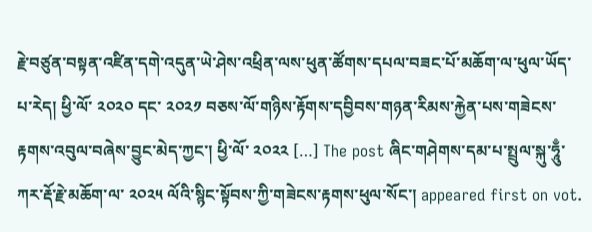རྗེ་བཙུན་བསྟན་འཛིན་དགེ་འདུན་ཡེ་ཤེས་འཕྲིན་ལས་ཕུན་ཚོགས་དཔལ་བཟང་པོ་མཆོག་ལ་ཕུལ་ཡོད་པ་རེད། ཕྱི་ལོ་ ༢༠༢༠ དང་ ༢༠༢༡ བཅས་ལོ་གཉིས་རྟོགས་དབྱིབས་གཉན་རིམས་རྐྱེན་པས་གཟེངས་རྟགས་འབུལ་བཞེས་བྱུང་མེད་ཀྱང་། ཕྱི་ལོ་ ༢༠༢༢ […] The post ཞིང་གཤེགས་དམ་པ་སྤྲུལ་སྐུ་ཧཱུྃ་ཀར་རྡོ་རྗེ་མཆོག་ལ་ ༢༠༢༥ ལོའི་སྙིང་སྟོབས་ཀྱི་གཟེངས་རྟགས་ཕུལ་སོང་། appeared first on vot.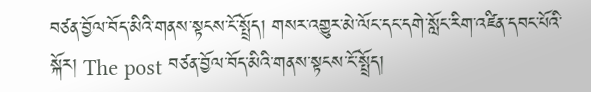བཙན་བྱོལ་བོད་མིའི་གནས་སྟངས་ངོ་སྤྲོད། གསར་འགྱུར་མེ་ལོང་དང་དགེ་སློང་རིག་འཛིན་དབང་པོའི་སྐོར། The post བཙན་བྱོལ་བོད་མིའི་གནས་སྟངས་ངོ་སྤྲོད།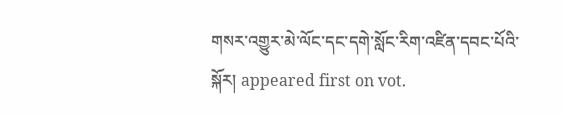གསར་འགྱུར་མེ་ལོང་དང་དགེ་སློང་རིག་འཛིན་དབང་པོའི་སྐོར། appeared first on vot.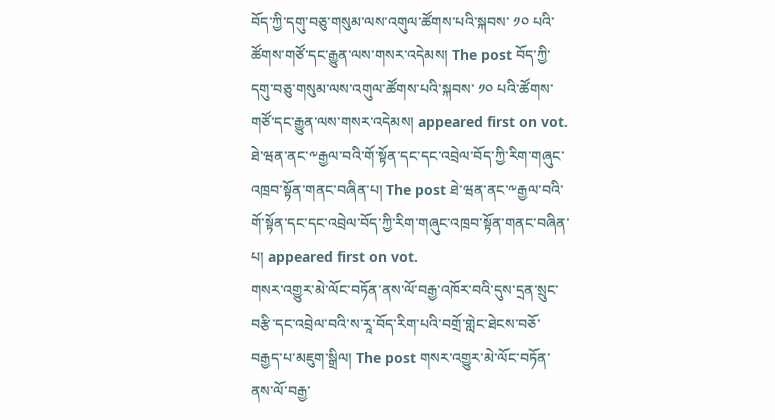བོད་ཀྱི་དགུ་བཅུ་གསུམ་ལས་འགུལ་ཚོགས་པའི་སྐབས་ ༡༠ པའི་ཚོགས་གཙོ་དང་རྒྱུན་ལས་གསར་འདེམས། The post བོད་ཀྱི་དགུ་བཅུ་གསུམ་ལས་འགུལ་ཚོགས་པའི་སྐབས་ ༡༠ པའི་ཚོགས་གཙོ་དང་རྒྱུན་ལས་གསར་འདེམས། appeared first on vot.
ཐེ་ཝན་ནང་༸རྒྱལ་བའི་གོ་སྟོན་དང་དང་འབྲེལ་བོད་ཀྱི་རིག་གཞུང་འཁྲབ་སྟོན་གནང་བཞིན་པ། The post ཐེ་ཝན་ནང་༸རྒྱལ་བའི་གོ་སྟོན་དང་དང་འབྲེལ་བོད་ཀྱི་རིག་གཞུང་འཁྲབ་སྟོན་གནང་བཞིན་པ། appeared first on vot.
གསར་འགྱུར་མེ་ལོང་བཏོན་ནས་ལོ་བརྒྱ་འཁོར་བའི་དུས་དྲན་སྲུང་བརྩི་དང་འབྲེལ་བའི་ས་རཱ་བོད་རིག་པའི་བགྲོ་གླེང་ཐེངས་བཅོ་བརྒྱད་པ་མཇུག་སྒྲིལ། The post གསར་འགྱུར་མེ་ལོང་བཏོན་ནས་ལོ་བརྒྱ་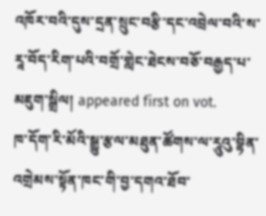འཁོར་བའི་དུས་དྲན་སྲུང་བརྩི་དང་འབྲེལ་བའི་ས་རཱ་བོད་རིག་པའི་བགྲོ་གླེང་ཐེངས་བཅོ་བརྒྱད་པ་མཇུག་སྒྲིལ། appeared first on vot.
ཁ་དོག་རི་མོའི་སྒྱུ་རྩལ་མཐུན་ཚོགས་ལ་རཱུའུ་བྷིན་འགྲེམས་སྟོན་ཁང་གི་བྱ་དགའ་ཐོབ་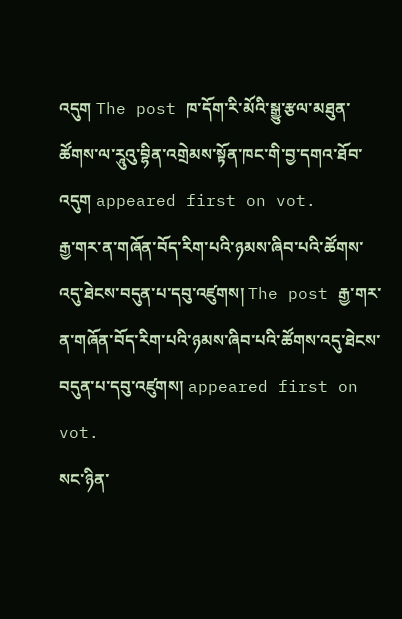འདུག The post ཁ་དོག་རི་མོའི་སྒྱུ་རྩལ་མཐུན་ཚོགས་ལ་རཱུའུ་བྷིན་འགྲེམས་སྟོན་ཁང་གི་བྱ་དགའ་ཐོབ་འདུག appeared first on vot.
རྒྱ་གར་ན་གཞོན་བོད་རིག་པའི་ཉམས་ཞིབ་པའི་ཚོགས་འདུ་ཐེངས་བདུན་པ་དབུ་འཛུགས། The post རྒྱ་གར་ན་གཞོན་བོད་རིག་པའི་ཉམས་ཞིབ་པའི་ཚོགས་འདུ་ཐེངས་བདུན་པ་དབུ་འཛུགས། appeared first on vot.
སང་ཉིན་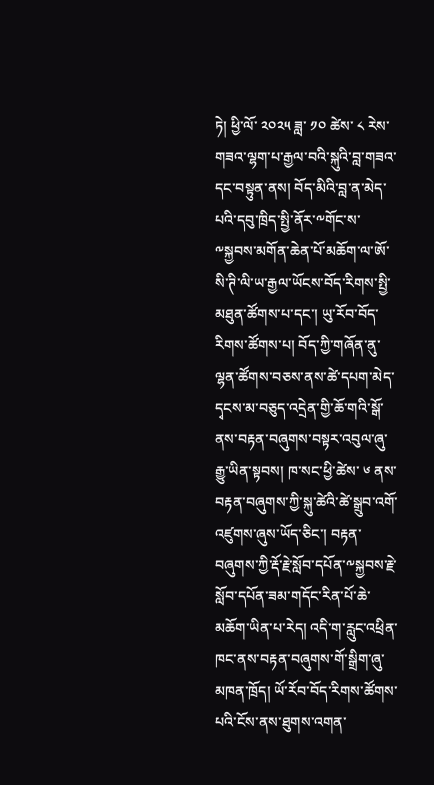ཏེ། ཕྱི་ལོ་ ༢༠༢༥ ཟླ་ ༡༠ ཚེས་ ༨ རེས་གཟའ་ལྷག་པ་རྒྱལ་བའི་སྐུའི་བླ་གཟའ་དང་བསྟུན་ནས། བོད་མིའི་བླ་ན་མེད་པའི་དབུ་ཁྲིད་སྤྱི་ནོར་༸གོང་ས་༸སྐྱབས་མགོན་ཆེན་པོ་མཆོག་ལ་ཨོ་སི་ཊི་ལི་ཡ་རྒྱལ་ཡོངས་བོད་རིགས་སྤྱི་མཐུན་ཚོགས་པ་དང་། ཡུ་རོབ་བོད་རིགས་ཚོགས་པ། བོད་ཀྱི་གཞོན་ནུ་ལྷན་ཚོགས་བཅས་ནས་ཚེ་དཔག་མེད་དྭངས་མ་བཅུད་འདྲེན་གྱི་ཆོ་གའི་སྒོ་ནས་བརྟན་བཞུགས་བསྟར་འབུལ་ཞུ་རྒྱུ་ཡིན་སྟབས། ཁ་སང་ཕྱི་ཚེས་ ༦ ནས་བརྟན་བཞུགས་ཀྱི་སྐུ་ཚེའི་ཚེ་སྒྲུབ་འགོ་འཛུགས་ཞུས་ཡོད་ཅིང་། བརྟན་བཞུགས་ཀྱི་རྡོ་རྗེ་སློབ་དཔོན་༸སྐྱབས་རྗེ་སློབ་དཔོན་ཟམ་གདོང་རིན་པོ་ཆེ་མཆོག་ཡིན་པ་རེད། འདི་ག་རླུང་འཕྲིན་ཁང་ནས་བརྟན་བཞུགས་གོ་སྒྲིག་ཞུ་མཁན་ཁྲོད། ཡོ་རོབ་བོད་རིགས་ཚོགས་པའི་ངོས་ནས་ཐུགས་འགན་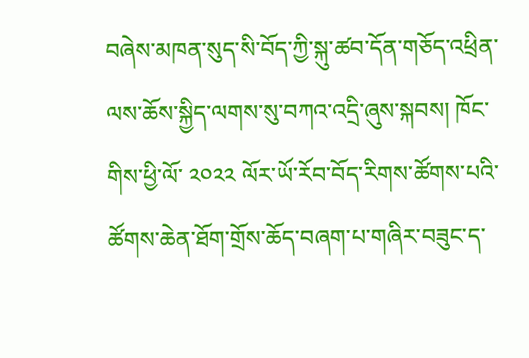བཞེས་མཁན་སུད་སི་བོད་ཀྱི་སྐུ་ཚབ་དོན་གཅོད་འཕྲིན་ལས་ཆོས་སྐྱིད་ལགས་སུ་བཀའ་འདྲི་ཞུས་སྐབས། ཁོང་གིས་ཕྱི་ལོ་ ༢༠༢༢ ལོར་ཡོ་རོབ་བོད་རིགས་ཚོགས་པའི་ཚོགས་ཆེན་ཐོག་གྲོས་ཆོད་བཞག་པ་གཞིར་བཟུང་ད་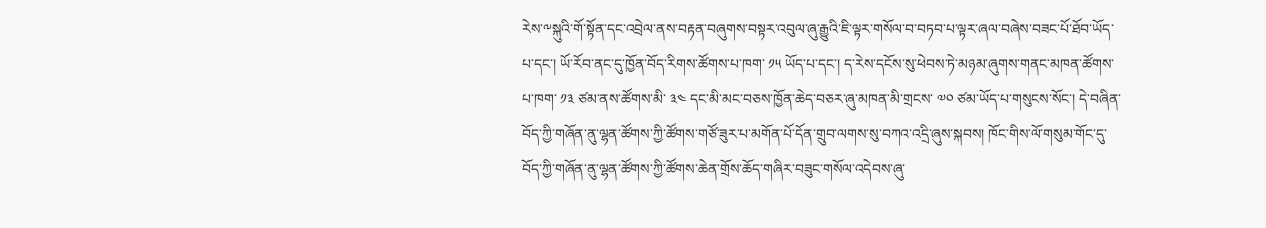རེས་༸སྐུའི་གོ་སྟོན་དང་འབྲེལ་ནས་བརྟན་བཞུགས་བསྟར་འབུལ་ཞུ་རྒྱུའི་ཇི་ལྟར་གསོལ་བ་བཏབ་པ་ལྟར་ཞལ་བཞེས་བཟང་པོ་ཐོབ་ཡོད་པ་དང་། ཡོ་རོབ་ནང་དུ་ཁྱོན་བོད་རིགས་ཚོགས་པ་ཁག་ ༡༥ ཡོད་པ་དང་། ད་རེས་དངོས་སུ་ཕེབས་ཏེ་མཉམ་ཞུགས་གནང་མཁན་ཚོགས་པ་ཁག་ ༡༣ ཙམ་ནས་ཚོགས་མི་ ༣༤ དང་མི་མང་བཅས་ཁྱོན་ཆེད་བཅར་ཞུ་མཁན་མི་གྲངས་ ༧༠ ཙམ་ཡོད་པ་གསུངས་སོང་། དེ་བཞིན་བོད་ཀྱི་གཞོན་ནུ་ལྷན་ཚོགས་ཀྱི་ཚོགས་གཙོ་ཟུར་པ་མགོན་པོ་དོན་གྲུབ་ལགས་སུ་བཀའ་འདྲི་ཞུས་སྐབས། ཁོང་གིས་ལོ་གསུམ་གོང་དུ་བོད་ཀྱི་གཞོན་ནུ་ལྷན་ཚོགས་ཀྱི་ཚོགས་ཆེན་གྲོས་ཆོད་གཞིར་བཟུང་གསོལ་འདེབས་ཞུ་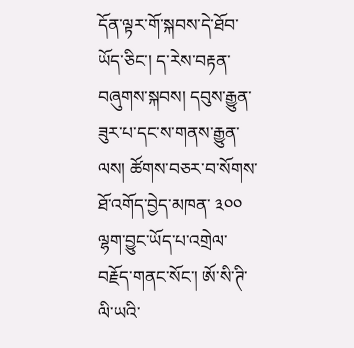དོན་ལྟར་གོ་སྐབས་དེ་ཐོབ་ཡོད་ཅིང་། ད་རེས་བརྟན་བཞུགས་སྐབས། དབུས་རྒྱུན་ཟུར་པ་དང་ས་གནས་རྒྱུན་ལས། ཚོགས་བཅར་བ་སོགས་ཐོ་འགོད་བྱེད་མཁན་ ༣༠༠ ལྷག་བྱུང་ཡོད་པ་འགྲེལ་བརྗོད་གནང་སོང་། ཨོ་སི་ཊི་ལི་ཡའི་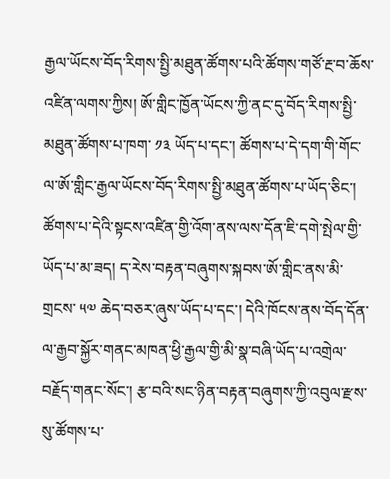རྒྱལ་ཡོངས་བོད་རིགས་སྤྱི་མཐུན་ཚོགས་པའི་ཚོགས་གཙོ་རྔ་བ་ཆོས་འཛིན་ལགས་ཀྱིས། ཨོ་གླིང་ཁྱོན་ཡོངས་ཀྱི་ནང་དུ་བོད་རིགས་སྤྱི་མཐུན་ཚོགས་པ་ཁག་ ༡༣ ཡོད་པ་དང་། ཚོགས་པ་དེ་དག་གི་གོང་ལ་ཨོ་གླིང་རྒྱལ་ཡོངས་བོད་རིགས་སྤྱི་མཐུན་ཚོགས་པ་ཡོད་ཅིང་། ཚོགས་པ་དེའི་སྟངས་འཛིན་གྱི་འོག་ནས་ལས་དོན་ཇི་དགེ་སྤེལ་གྱི་ཡོད་པ་མ་ཟད། ད་རེས་བརྟན་བཞུགས་སྐབས་ཨོ་གླིང་ནས་མི་གྲངས་ ༥༧ ཆེད་བཅར་ཞུས་ཡོད་པ་དང་། དེའི་ཁོངས་ནས་བོད་དོན་ལ་རྒྱབ་སྐྱོར་གནང་མཁན་ཕྱི་རྒྱལ་གྱི་མི་སྣ་བཞི་ཡོད་པ་འགྲེལ་བརྗོད་གནང་སོང་། རྩ་བའི་སང་ཉིན་བརྟན་བཞུགས་ཀྱི་འབུལ་རྫས་སུ་ཚོགས་པ་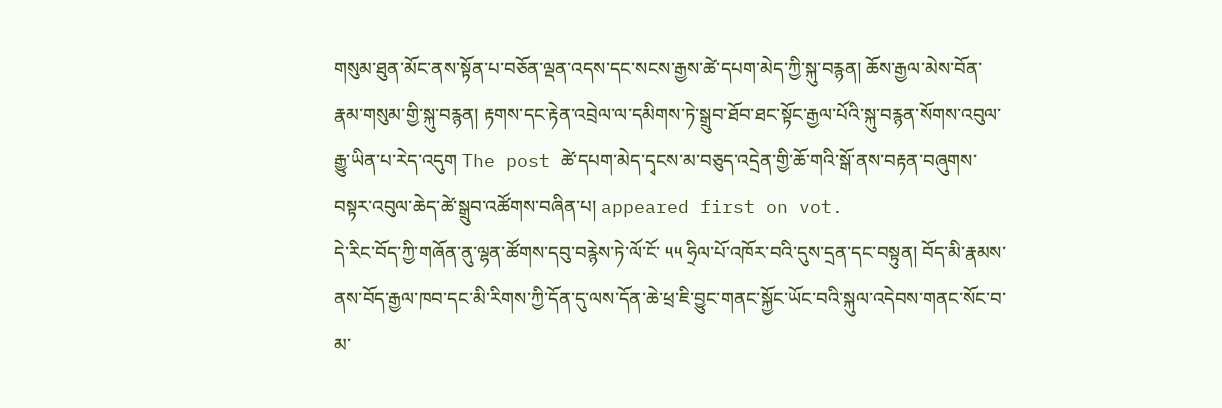གསུམ་ཐུན་མོང་ནས་སྟོན་པ་བཅོན་ལྡན་འདས་དང་སངས་རྒྱས་ཚེ་དཔག་མེད་ཀྱི་སྐུ་བརྙན། ཆོས་རྒྱལ་མེས་བོན་རྣམ་གསུམ་གྱི་སྐུ་བརྙན། རྟགས་དང་རྟེན་འབྲེལ་ལ་དམིགས་ཏེ་སྒྲུབ་ཐོབ་ཐང་སྟོང་རྒྱལ་པོའི་སྐུ་བརྙན་སོགས་འབུལ་རྒྱུ་ཡིན་པ་རེད་འདུག The post ཚེ་དཔག་མེད་དྭངས་མ་བཅུད་འདྲེན་གྱི་ཆོ་གའི་སྒོ་ནས་བརྟན་བཞུགས་བསྟར་འབུལ་ཆེད་ཚེ་སྒྲུབ་འཚོགས་བཞིན་པ། appeared first on vot.
དེ་རིང་བོད་ཀྱི་གཞོན་ནུ་ལྷན་ཚོགས་དབུ་བརྙེས་ཏེ་ལོ་ངོ་ ༥༥ ཧྲིལ་པོ་འཁོར་བའི་དུས་དྲན་དང་བསྟུན། བོད་མི་རྣམས་ནས་བོད་རྒྱལ་ཁབ་དང་མི་རིགས་ཀྱི་དོན་དུ་ལས་དོན་ཆེ་ཕྲ་ཇི་བྱུང་གནང་སྐྱོང་ཡོང་བའི་སྐུལ་འདེབས་གནང་སོང་བ་མ་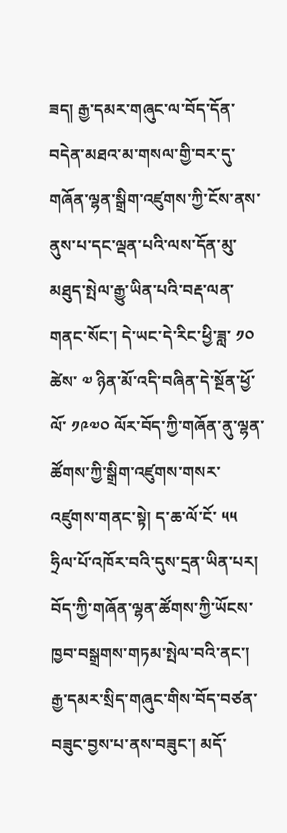ཟད། རྒྱ་དམར་གཞུང་ལ་བོད་དོན་བདེན་མཐའ་མ་གསལ་གྱི་བར་དུ་གཞོན་ལྷན་སྒྲིག་འཛུགས་ཀྱི་ངོས་ནས་ནུས་པ་དང་ལྡན་པའི་ལས་དོན་མུ་མཐུད་སྤེལ་རྒྱུ་ཡིན་པའི་བརྡ་ལན་གནང་སོང་། དེ་ཡང་དེ་རིང་ཕྱི་ཟླ་ ༡༠ ཚེས་ ༧ ཉིན་མོ་འདི་བཞིན་དེ་སྔོན་ཕྱོ་ལོ་ ༡༩༧༠ ལོར་བོད་ཀྱི་གཞོན་ནུ་ལྷན་ཚོགས་ཀྱི་སྒྲིག་འཛུགས་གསར་འཛུགས་གནང་སྟེ། ད་ཆ་ལོ་ངོ་ ༥༥ ཧྲིལ་པོ་འཁོར་བའི་དུས་དྲན་ཡིན་པར། བོད་ཀྱི་གཞོན་ལྷན་ཚོགས་ཀྱི་ཡོངས་ཁྱབ་བསྒྲགས་གཏམ་སྤེལ་བའི་ནང་། རྒྱ་དམར་སྲིད་གཞུང་གིས་བོད་བཙན་བཟུང་བྱས་པ་ནས་བཟུང་། མདོ་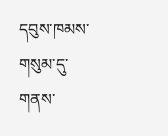དབུས་ཁམས་གསུམ་དུ་གནས་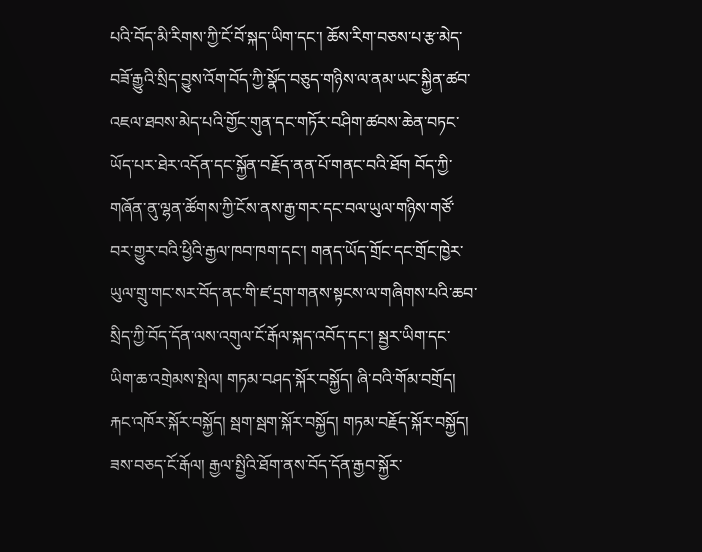པའི་བོད་མི་རིགས་ཀྱི་ངོ་བོ་སྐད་ཡིག་དང་། ཆོས་རིག་བཅས་པ་རྩ་མེད་བཟོ་རྒྱུའི་སྲིད་བྱུས་འོག་བོད་ཀྱི་སྣོད་བཅུད་གཉིས་ལ་ནམ་ཡང་སྐྱིན་ཚབ་འཇལ་ཐབས་མེད་པའི་གྱོང་གུན་དང་གཏོར་བཤིག་ཚབས་ཆེན་བཏང་ཡོད་པར་ཐེར་འདོན་དང་སྐྱོན་བརྗོད་ནན་པོ་གནང་བའི་ཐོག བོད་ཀྱི་གཞོན་ནུ་ལྷན་ཚོགས་ཀྱི་ངོས་ནས་རྒྱ་གར་དང་བལ་ཡུལ་གཉིས་གཙོ་བར་གྱུར་བའི་ཕྱིའི་རྒྱལ་ཁབ་ཁག་དང་། གནད་ཡོད་གྲོང་དང་གྲོང་ཁྱེར་ཡུལ་གྲུ་གང་སར་བོད་ནང་གི་ཛ་དྲག་གནས་སྟངས་ལ་གཞིགས་པའི་ཆབ་སྲིད་ཀྱི་བོད་དོན་ལས་འགུལ་ངོ་རྒོལ་སྐད་འབོད་དང་། སྦྱར་ཡིག་དང་ཡིག་ཆ་འགྲེམས་སྤེལ། གཏམ་བཤད་སྐོར་བསྐྱོད། ཞི་བའི་གོམ་བགྲོད། རྐང་འཁོར་སྐོར་བསྐྱོད། སྦག་སྦག་སྐོར་བསྐྱོད། གཏམ་བརྗོད་སྐོར་བསྐྱོད། ཟས་བཅད་ངོ་རྒོལ། རྒྱལ་སྤྱིའི་ཐོག་ནས་བོད་དོན་རྒྱབ་སྐྱོར་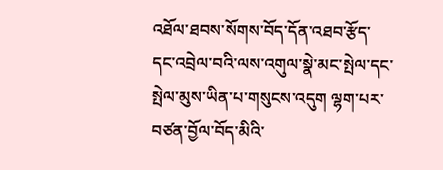འཐོལ་ཐབས་སོགས་བོད་དོན་འཐབ་རྩོད་དང་འབྲེལ་བའི་ལས་འགུལ་སྣེ་མང་སྤེལ་དང་སྤེལ་མུས་ཡིན་པ་གསུངས་འདུག ལྷག་པར་བཙན་བྱོལ་བོད་མིའི་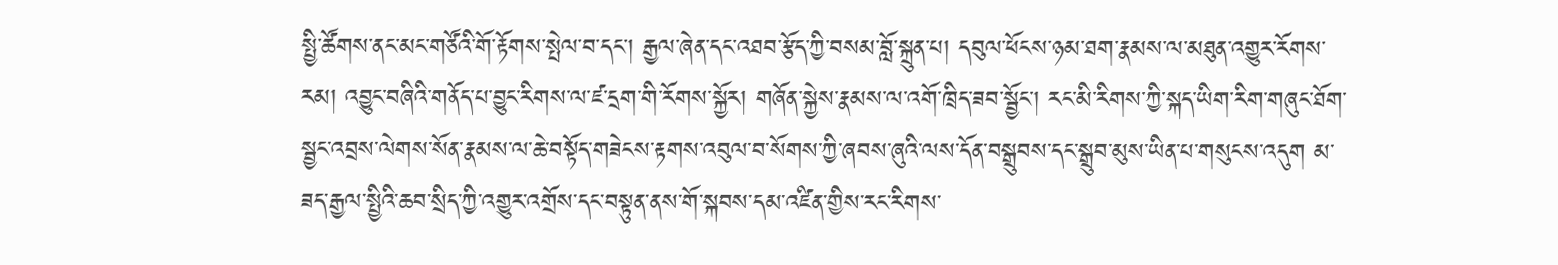སྤྱི་ཚོགས་ནང་མང་གཙོའི་གོ་རྟོགས་སྤེལ་བ་དང་། རྒྱལ་ཞེན་དང་འཐབ་རྩོད་ཀྱི་བསམ་བློ་སྐྲུན་པ། དབུལ་ཕོངས་ཉམ་ཐག་རྣམས་ལ་མཐུན་འགྱུར་རོགས་རམ། འབྱུང་བཞིའི་གནོད་པ་བྱུང་རིགས་ལ་ཛ་དྲག་གི་རོགས་སྐྱོར། གཞོན་སྐྱེས་རྣམས་ལ་འགོ་ཁྲིད་ཟབ་སྦྱོང་། རང་མི་རིགས་ཀྱི་སྐད་ཡིག་རིག་གཞུང་ཐོག་སྦྱང་འབྲས་ལེགས་སོན་རྣམས་ལ་ཆེ་བསྟོད་གཟེངས་རྟགས་འབུལ་བ་སོགས་ཀྱི་ཞབས་ཞུའི་ལས་དོན་བསྒྲུབས་དང་སྒྲུབ་མུས་ཡིན་པ་གསུངས་འདུག མ་ཟད་རྒྱལ་སྤྱིའི་ཆབ་སྲིད་ཀྱི་འགྱུར་འགྲོས་དང་བསྟུན་ནས་གོ་སྐབས་དམ་འཛིན་གྱིས་རང་རིགས་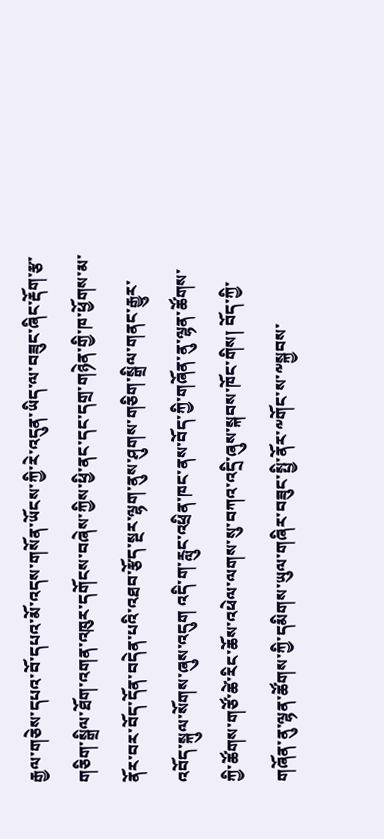རྒྱལ་གཅེས་དཔའ་བོ་དཔའ་མོ་འདས་གསོན་ཡོངས་ཀྱི་རེ་འདུན་ཡིད་ལ་བཟུང་ཞིང་རྡོག་རྩ་གཅིག་སྒྲིལ་ཐོག་འགན་འཁུར་དགོངས་བཞེས་ཀྱིས་ཕྱི་ནང་དང་དགྲ་གཉེན་གྱི་ཁ་ཕྱོགས་མ་ནོར་བར་བོད་དོན་བདེན་པའི་འཐབ་རྩོད་སྔར་ལྷག་ནུས་ཤུགས་གཅིག་སྒྲིལ་གནང་རྒྱུར་འབོད་སྐུལ་སོགས་ཞུས་འདུག འདི་ག་རླུང་འཕྲིན་ཁང་ནས་བོད་ཀྱི་གཞོན་ནུ་ལྷན་ཚོགས་ཀྱི་ཚོགས་གཙོ་ཚེ་རིང་ཆོས་འཕེལ་ལགས་སུ་བཀའ་འདྲི་ཞུས་སྐབས་ཁོང་གིས། བོད་ཀྱི་གཞོན་ནུ་ལྷན་ཚོགས་ཀྱི་དམིགས་ཡུལ་གཞིར་བཟུང་སྤྱི་ནོར་༸གོང་ས་༸སྐྱབས་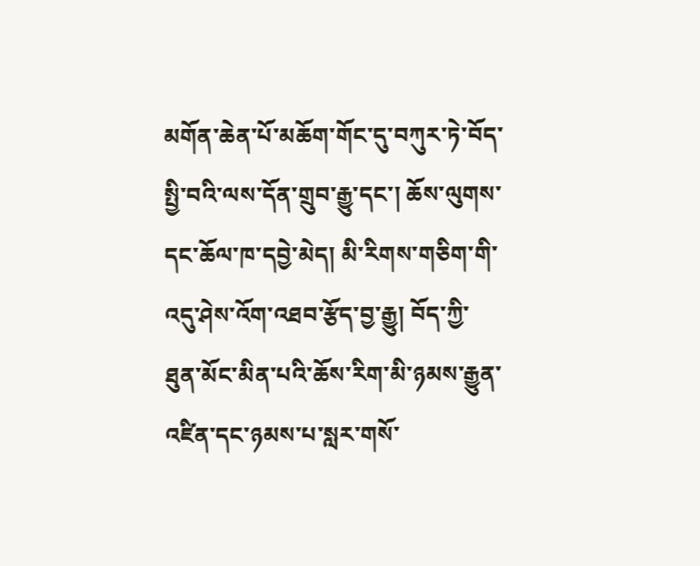མགོན་ཆེན་པོ་མཆོག་གོང་དུ་བཀུར་ཏེ་བོད་སྤྱི་བའི་ལས་དོན་གྲུབ་རྒྱུ་དང་། ཆོས་ལུགས་དང་ཆོལ་ཁ་དབྱེ་མེད། མི་རིགས་གཅིག་གི་འདུ་ཤེས་འོག་འཐབ་རྩོད་བྱ་རྒྱུ། བོད་ཀྱི་ཐུན་མོང་མིན་པའི་ཆོས་རིག་མི་ཉམས་རྒྱུན་འཛིན་དང་ཉམས་པ་སླར་གསོ་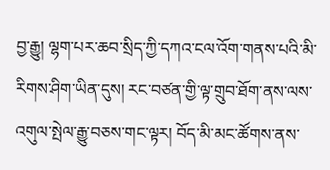བྱ་རྒྱུ། ལྷག་པར་ཆབ་སྲིད་ཀྱི་དཀའ་ངལ་འོག་གནས་པའི་མི་རིགས་ཤིག་ཡིན་དུས། རང་བཙན་གྱི་ལྟ་གྲུབ་ཐོག་ནས་ལས་འགུལ་སྤེལ་རྒྱུ་བཅས་གང་ལྟར། བོད་མི་མང་ཚོགས་ནས་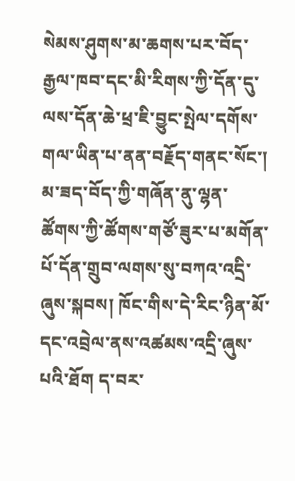སེམས་ཤུགས་མ་ཆགས་པར་བོད་རྒྱལ་ཁབ་དང་མི་རིགས་ཀྱི་དོན་དུ་ལས་དོན་ཆེ་ཕྲ་ཇི་བྱུང་སྤེལ་དགོས་གལ་ཡིན་པ་ནན་བརྗོད་གནང་སོང་། མ་ཟད་བོད་ཀྱི་གཞོན་ནུ་ལྷན་ཚོགས་ཀྱི་ཚོགས་གཙོ་ཟུར་པ་མགོན་པོ་དོན་གྲུབ་ལགས་སུ་བཀའ་འདྲི་ཞུས་སྐབས། ཁོང་གིས་དེ་རིང་ཉིན་མོ་དང་འབྲེལ་ནས་འཚམས་འདྲི་ཞུས་པའི་ཐོག ད་བར་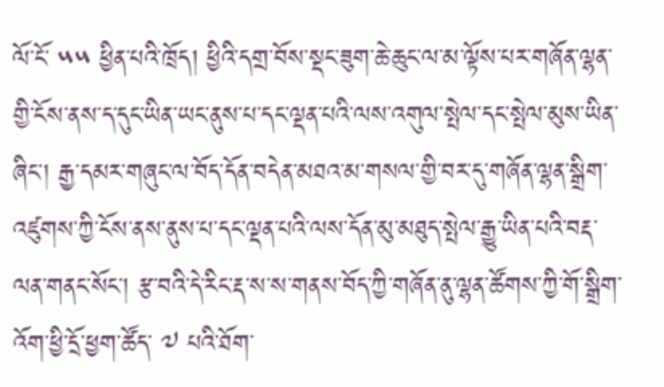ལོ་ངོ་ ༥༥ ཕྱིན་པའི་ཁྲོད། ཕྱིའི་དགྲ་བོས་སྡང་ཟུག་ཆེ་ཆུང་ལ་མ་ལྟོས་པར་གཞོན་ལྷན་གྱི་ངོས་ནས་ད་དུང་ཡིན་ཡང་ནུས་པ་དང་ལྡན་པའི་ལས་འགུལ་སྤེལ་དང་སྤེལ་མུས་ཡིན་ཞིང་། རྒྱ་དམར་གཞུང་ལ་བོད་དོན་བདེན་མཐའ་མ་གསལ་གྱི་བར་དུ་གཞོན་ལྷན་སྒྲིག་འཛུགས་ཀྱི་ངོས་ནས་ནུས་པ་དང་ལྡན་པའི་ལས་དོན་མུ་མཐུད་སྤེལ་རྒྱུ་ཡིན་པའི་བརྡ་ལན་གནང་སོང་། རྩ་བའི་དེ་རིང་རྡ་ས་ས་གནས་བོད་ཀྱི་གཞོན་ནུ་ལྷན་ཚོགས་ཀྱི་གོ་སྒྲིག་འོག་ཕྱི་དྲོ་ཕྱག་ཚོད་ ༧ པའི་ཐོག་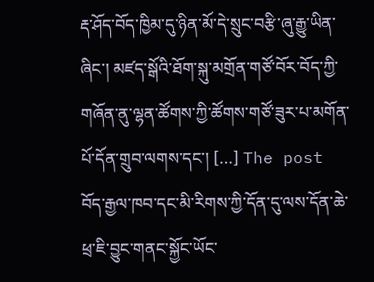རྡ་ཤོད་བོད་ཁྱིམ་དུ་ཉིན་མོ་དེ་སྲུང་བརྩི་ཞུ་རྒྱུ་ཡིན་ཞིང་། མཛད་སྒོའི་ཐོག་སྐུ་མགྲོན་གཙོ་བོར་བོད་ཀྱི་གཞོན་ནུ་ལྷན་ཚོགས་ཀྱི་ཚོགས་གཙོ་ཟུར་པ་མགོན་པོ་དོན་གྲུབ་ལགས་དང་། […] The post བོད་རྒྱལ་ཁབ་དང་མི་རིགས་ཀྱི་དོན་དུ་ལས་དོན་ཆེ་ཕྲ་ཇི་བྱུང་གནང་སྐྱོང་ཡོང་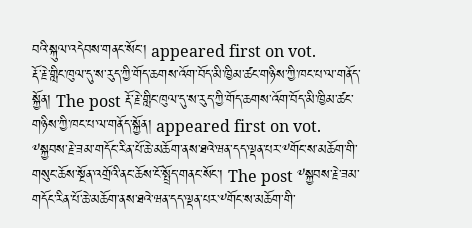བའི་སྐུལ་འདེབས་གནང་སོང་། appeared first on vot.
རྡོ་རྗེ་གླིང་ཁུལ་དུ་ས་རུད་ཀྱི་གོད་ཆགས་འོག་བོད་མི་ཁྱིམ་ཚང་གཉིས་ཀྱི་ཁང་པ་ལ་གནོད་སྐྱོན། The post རྡོ་རྗེ་གླིང་ཁུལ་དུ་ས་རུད་ཀྱི་གོད་ཆགས་འོག་བོད་མི་ཁྱིམ་ཚང་གཉིས་ཀྱི་ཁང་པ་ལ་གནོད་སྐྱོན། appeared first on vot.
༸སྐྱབས་རྗེ་ཟམ་གདོང་རིན་པོ་ཆེ་མཆོག་ནས་ཐའེ་ཝན་དད་ལྡན་པར་༸གོང་ས་མཆོག་གི་གསུང་ཆོས་སྔོན་འགྲོའི་ནང་ཆོས་ངོ་སྤྲོད་གནང་སོང་། The post ༸སྐྱབས་རྗེ་ཟམ་གདོང་རིན་པོ་ཆེ་མཆོག་ནས་ཐའེ་ཝན་དད་ལྡན་པར་༸གོང་ས་མཆོག་གི་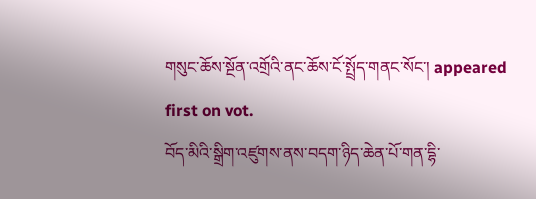གསུང་ཆོས་སྔོན་འགྲོའི་ནང་ཆོས་ངོ་སྤྲོད་གནང་སོང་། appeared first on vot.
བོད་མིའི་སྒྲིག་འཛུགས་ནས་བདག་ཉིད་ཆེན་པོ་གན་དྷི་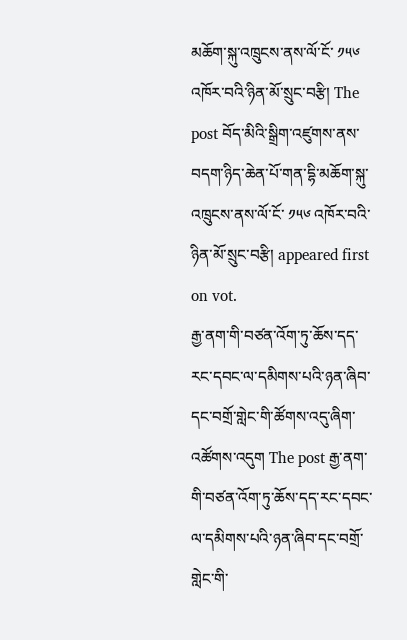མཆོག་སྐུ་འཁྲུངས་ནས་ལོ་ངོ་ ༡༥༦ འཁོར་བའི་ཉིན་མོ་སྲུང་བརྩི། The post བོད་མིའི་སྒྲིག་འཛུགས་ནས་བདག་ཉིད་ཆེན་པོ་གན་དྷི་མཆོག་སྐུ་འཁྲུངས་ནས་ལོ་ངོ་ ༡༥༦ འཁོར་བའི་ཉིན་མོ་སྲུང་བརྩི། appeared first on vot.
རྒྱ་ནག་གི་བཙན་འོག་ཏུ་ཆོས་དད་རང་དབང་ལ་དམིགས་པའི་ཉན་ཞིབ་དང་བགྲོ་གླེང་གི་ཚོགས་འདུ་ཞིག་འཚོགས་འདུག The post རྒྱ་ནག་གི་བཙན་འོག་ཏུ་ཆོས་དད་རང་དབང་ལ་དམིགས་པའི་ཉན་ཞིབ་དང་བགྲོ་གླེང་གི་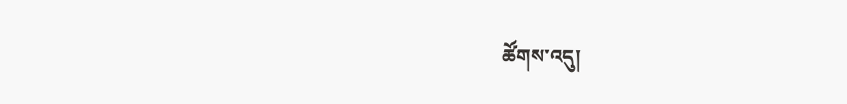ཚོགས་འདུ།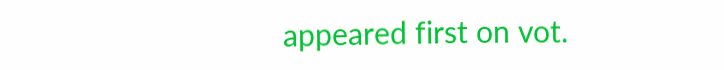appeared first on vot.